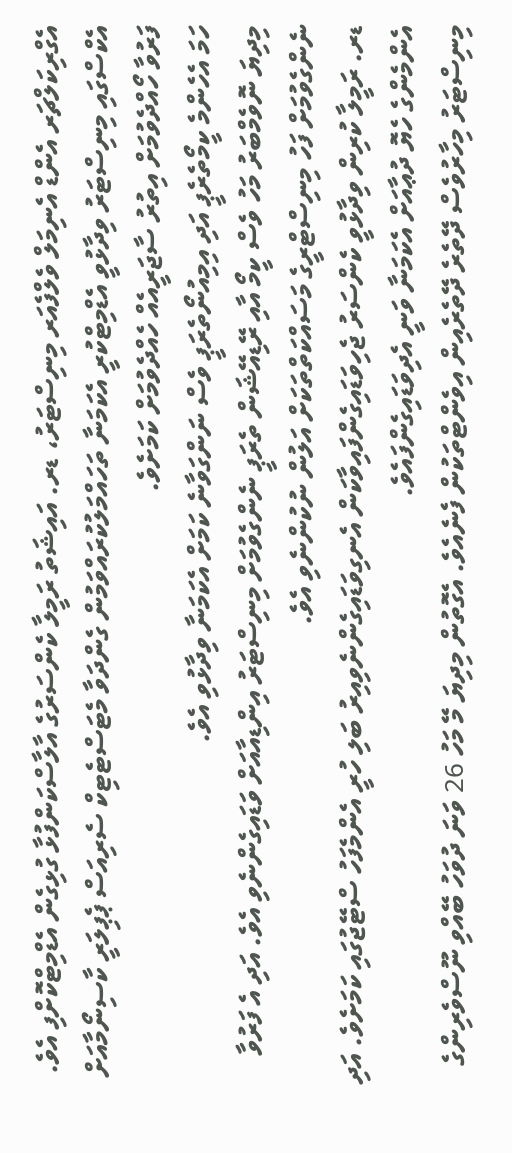އެގްރިކަލްޗަރ އެންޑް އެނިމަލް ވެލްފެއަރ މިނިސްޓަރު، ޑރ. އައިޝަތު ރަމީލާ ކެންސަރުގެ އާލާސްކަންފުޅާ ގުޅިގެން އެޑްމިޓްކޮށްފި އެވެ.
އެކްސްގައި މިނިސްޓަރު ވިދާޅުވީ އެޑްމިޓްކުރީ އެކަމަނާ ތަހައްމަލުކުރައްވަމުން ގެންދަވާ މެޓަސްޓެޓިކް ސެރިއަސް ޕެޕިލަރީ ކާސިނޯމާއަށް ފަރުވާ ހޯއްދެވުމަށް އިތުރު ސާޖަރީއެއް ހެއްދެވުމަށް ކަމަށެވެ.
ހަމަ އެހެންމެ ކީމޯތެރެޕީ އަދި އިމިއުނޯތެރަޕީ ވެސް ނަންގަވާނެ ކަމަށް އެކަމަނާ ވިދާޅުވި އެވެ.
މިދިޔަ ނޮވެމްބަރު މަހު ވެސް ކީމޯ އާއި ރޭޑިއޭޝަން ތެރަޕީ ނެންގެވުމަށް މިނިސްޓަރު އިންޑިއާއަށް ވަޑައިގެންނެވި އެވެ. އަދި އެ ފަރުވާ ނެންގެވުމަށް ފަހު މިނިސްޓްރީގެ މަސައްކަތްތަކަށް އަލުން ނުކުންނެވި އެވެ.
ޑރ. ރަމީލާ ކުރިން ވިދާޅުވީ ކެންސަރު ޖެހިވަޑައިގެންފައިވާކަން އެނގިވަޑައިގެންނެވިއިރު ބަލި ހުރީ އެންމެފަހު ސްޓޭޖުގައި ކަމަށެވެ. އަދި އެންމެންގެ ހެޔޮ ދުޢާއަށް އެކަމަނާ ވަނީ އެދިވަޑައިގެންފައެވެ.
މިނިސްޓަރު މިހާރުވެސް ދޭތެރެ ދޭތެރެއިން އިވެންޓްތަކުން ފެނެއެވެ. އެގޮތުން މިދިޔަ މޭ މަހު 26 ވަނަ ދުވަހު ބޭއްވި ނޫސްވެރިންގެ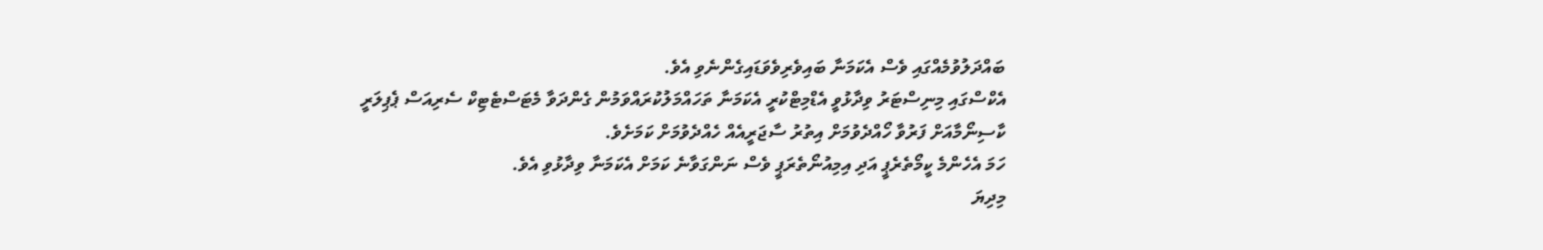ބައްދަލުވުމެއްގައި ވެސް އެކަމަނާ ބައިވެރިވެވަޑައިގެންނެވި އެވެ.
އެކްސްގައި މިނިސްޓަރު ވިދާޅުވީ އެޑްމިޓްކުރީ އެކަމަނާ ތަހައްމަލުކުރައްވަމުން ގެންދަވާ މެޓަސްޓެޓިކް ސެރިއަސް ޕެޕިލަރީ ކާސިނޯމާއަށް ފަރުވާ ހޯއްދެވުމަށް އިތުރު ސާޖަރީއެއް ހެއްދެވުމަށް ކަމަށެވެ.
ހަމަ އެހެންމެ ކީމޯތެރެޕީ އަދި އިމިއުނޯތެރަޕީ ވެސް ނަންގަވާނެ ކަމަށް އެކަމަނާ ވިދާޅުވި އެވެ.
މިދިޔަ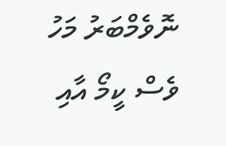ނޮވެމްބަރު މަހު ވެސް ކީމޯ އާއި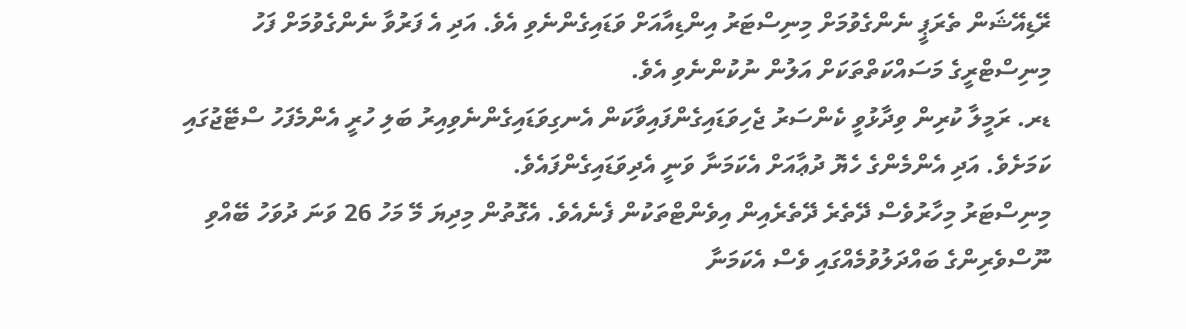ރޭޑިއޭޝަން ތެރަޕީ ނެންގެވުމަށް މިނިސްޓަރު އިންޑިއާއަށް ވަޑައިގެންނެވި އެވެ. އަދި އެ ފަރުވާ ނެންގެވުމަށް ފަހު މިނިސްޓްރީގެ މަސައްކަތްތަކަށް އަލުން ނުކުންނެވި އެވެ.
ޑރ. ރަމީލާ ކުރިން ވިދާޅުވީ ކެންސަރު ޖެހިވަޑައިގެންފައިވާކަން އެނގިވަޑައިގެންނެވިއިރު ބަލި ހުރީ އެންމެފަހު ސްޓޭޖުގައި ކަމަށެވެ. އަދި އެންމެންގެ ހެޔޮ ދުޢާއަށް އެކަމަނާ ވަނީ އެދިވަޑައިގެންފައެވެ.
މިނިސްޓަރު މިހާރުވެސް ދޭތެރެ ދޭތެރެއިން އިވެންޓްތަކުން ފެނެއެވެ. އެގޮތުން މިދިޔަ މޭ މަހު 26 ވަނަ ދުވަހު ބޭއްވި ނޫސްވެރިންގެ ބައްދަލުވުމެއްގައި ވެސް އެކަމަނާ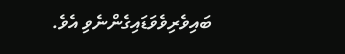ބައިވެރިވެވަޑައިގެންނެވި އެވެ.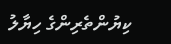ކިޔުންތެރިންގެ ހިޔާލު